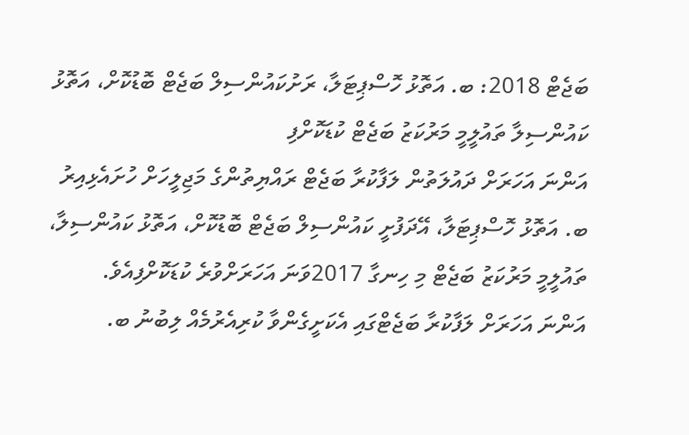ބަޖެޓް 2018: ބ. އަތޮޅު ހޮސްޕިޓަލާ، ރަށުކައުންސިލް ބަޖެޓް ބޮޑުކޮށް، އަތޮޅު ކައުންސިލާ ތައުލީމީ މަރުކަޒު ބަޖެޓް ކުޑަކޮށްފި
އަންނަ އަހަރަށް ދައުލަތުން ލަފާކުރާ ބަޖެޓް ރައްޔިތުންގެ މަޖިލީހަށް ހުށައެޅިއިރު ބ. އަތޮޅު ހޮސްޕިޓަލާ، އޭދަފުށީ ކައުންސިލް ބަޖެޓް ބޮޑުކޮށް، އަތޮޅު ކައުންސިލާ، ތައުލީމީ މަރުކަޒު ބަޖެޓް މި ހިނގާ 2017ވަނަ އަހަރަށްވުރެ ކުޑަކޮށްފިއެވެ.
އަންނަ އަހަރަށް ލަފާކުރާ ބަޖެޓްގައި އެކަށީގެންވާ ކުރިއެރުމެއް ލިބުނު ބ.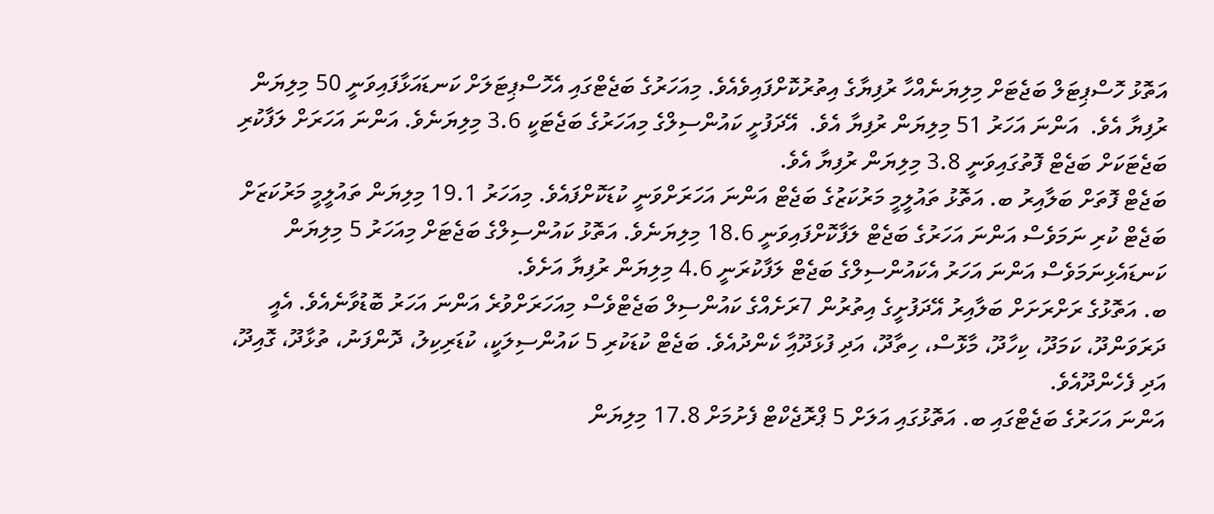އަތޮޅު ހޮސްޕިޓަލް ބަޖެޓަށް މިލިޔަނެއްހާ ރުފިޔާގެ އިތުރުކޮށްފައިވެއެވެ. މިއަހަރުގެ ބަޖެޓްގައި އެހޮސްޕިޓަލަށް ކަނޑައަޅާފައިވަނީ 50 މިލިޔަން ރުފިޔާ އެވެ.  އަންނަ އަހަރު 51 މިލިޔަން ރުފިޔާ އެވެ.  އޭދަފުށީ ކައުންސިލްގެ މިއަހަރުގެ ބަޖެޓަކީ 3.6 މިލިޔަނެވެ. އަންނަ އަހަރަށް ލަފާކުރި ބަޖެޓަކަށް ބަޖެޓް ފޮތުގައިވަނީ 3.8 މިލިޔަން ރުފިޔާ އެވެ.
ބަޖެޓް ފޮތަށް ބަލާއިރު ބ. އަތޮޅު ތައުލީމީ މަރުކަޒުގެ ބަޖެޓް އަންނަ އަހަރަށްވަނީ ކުޑަކޮށްފައެވެ. މިއަހަރު 19.1 މިލިޔަން ތައުލީމީ މަރުކަޒަށް ބަޖެޓް ކުރި ނަމަވެސް އަންނަ އަހަރުގެ ބަޖެޓް ލަފާކޮށްފައިވަނީ 18.6 މިލިޔަނެވެ. އަތޮޅު ކައުންސިލްގެ ބަޖެޓަށް މިއަހަރު 5 މިލިޔަން ކަނޑައެޅިނަމަވެސް އަންނަ އަހަރު އެކައުންސިލްގެ ބަޖެޓް ލަފާކުރަނީ 4.6 މިލިޔަން ރުފިޔާ އަށެވެ.
ބ. އަތޮޅުގެ ރަށްރަށަށް ބަލާއިރު އޭދަފުށީގެ އިތުރުން 7ރަށެއްގެ ކައުންސިލް ބަޖެޓްވެސް މިއަހަރަށްވުރެ އަންނަ އަހަރު ބޮޑުވާނެއެވެ. އެއީ ދަރަވަންދޫ، ކަމަދޫ، ކިހާދޫ، މާޅޮސް، ހިތާދޫ، އަދި ފުޅަދޫއާި ކެންދުއެވެ. ބަޖެޓް ކުޑަކުރި 5 ކައުންސިލަކީ، ކުޑަރިކިލު، ދޮންފަނު، ތުޅާދޫ، ގޮއިދޫ، އަދި ފެހެންދޫއެވެ.
އަންނަ އަހަރުގެ ބަޖެޓްގައި ބ. އަތޮޅުގައި އަލަށް 5 ޕްރޮޖެކްޓް ފެށުމަށް 17.8 މިލިޔަން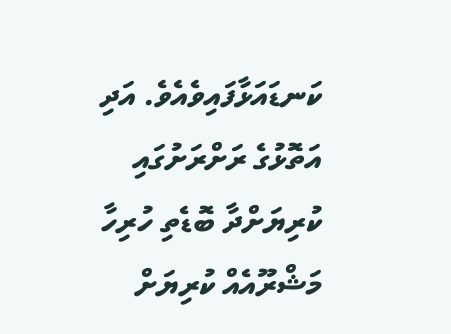ކަނޑައަޅާފައިވެއެވެ. އަދި އަތޮޅުގެ ރަށްރަށުގައި ކުރިޔަށްދާ ބޮޑެތި ހުރިހާ މަޝްރޫއެއް ކުރިޔަށް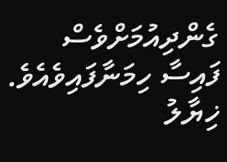ގެންދިއުމަށްވެސް ފައިސާ ހިމަނާފައިވެއެވެ.
ޚިޔާލު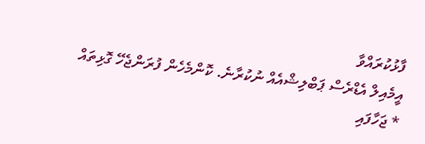ފާޅުކުރައްވާ
އީމެއިލް އެޑްރެސް ޕަބްލިޝްއެއް ނުކުރާނެ. ކޮންމެހެން ފުރަންޖެހޭ ގޮޅިތައް * ޖަހާފައި